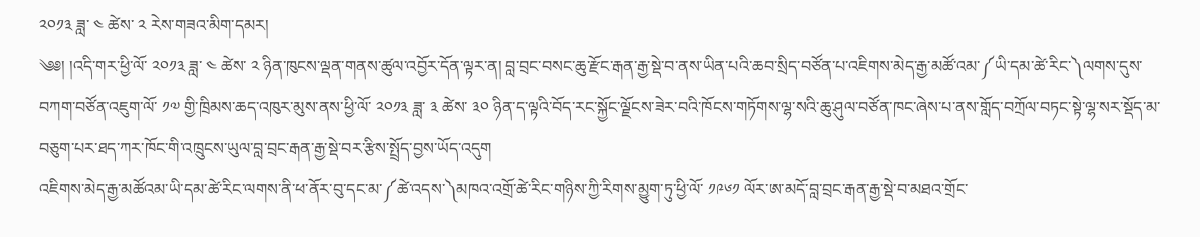༢༠༡༣ ཟླ་ ༤ ཚེས་ ༢ རེས་གཟའ་མིག་དམར།
༄༅། །འདི་གར་ཕྱི་ལོ་ ༢༠༡༣ ཟླ་ ༤ ཚེས་ ༢ ཉིན་ཁུངས་ལྡན་གནས་ཚུལ་འབྱོར་དོན་ལྟར་ན། བླ་བྲང་བསང་ཆུ་རྫོང་རྒན་རྒྱ་སྡེ་བ་ནས་ཡིན་པའི་ཆབ་སྲིད་བཙོན་པ་འཇིགས་མེད་རྒྱ་མཚོ་འམ་༼ཡི་དམ་ཚེ་རིང་༽ལགས་དུས་བཀག་བཙོན་འཇུག་ལོ་ ༡༧ གྱི་ཁྲིམས་ཆད་འཁུར་མུས་ནས་ཕྱི་ལོ་ ༢༠༡༣ ཟླ་ ༣ ཚེས་ ༣༠ ཉིན་ད་ལྟའི་བོད་རང་སྐྱོང་ལྗོངས་ཟེར་བའི་ཁོངས་གཏོགས་ལྷ་སའི་ཆུ་ཤུལ་བཙོན་ཁང་ཞེས་པ་ནས་གློད་བཀྲོལ་བཏང་སྟེ་ལྷ་སར་སྡོད་མ་བཅུག་པར་ཐད་ཀར་ཁོང་གི་འཁྲུངས་ཡུལ་བླ་བྲང་རྒན་རྒྱ་སྡེ་བར་རྩིས་སྤྲོད་བྱས་ཡོད་འདུག
འཇིགས་མེད་རྒྱ་མཚོའམ་ཡི་དམ་ཚེ་རིང་ལགས་ནི་ཕ་ནོར་བུ་དང་མ་༼ཚེ་འདས་༽མཁའ་འགྲོ་ཚེ་རིང་གཉིས་ཀྱི་རིགས་མྱུག་ཏུ་ཕྱི་ལོ་ ༡༩༦༡ ལོར་ཨ་མདོ་བླ་བྲང་རྒན་རྒྱ་སྡེ་བ་མཐའ་གྲོང་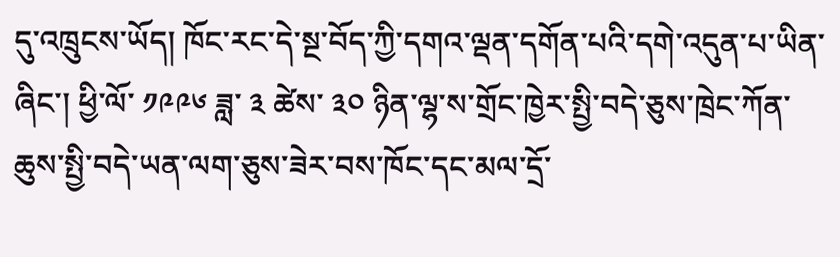དུ་འཁྲུངས་ཡོད། ཁོང་རང་དེ་སྔ་བོད་ཀྱི་དགའ་ལྡན་དགོན་པའི་དགེ་འདུན་པ་ཡིན་ཞིང་། ཕྱི་ལོ་ ༡༩༩༦ ཟླ་ ༣ ཚེས་ ༣༠ ཉིན་ལྷ་ས་གྲོང་ཁྱེར་སྤྱི་བདེ་ཅུས་ཁྲེང་ཀོན་ཆུས་སྤྱི་བདེ་ཡན་ལག་ཅུས་ཟེར་བས་ཁོང་དང་མལ་དྲོ་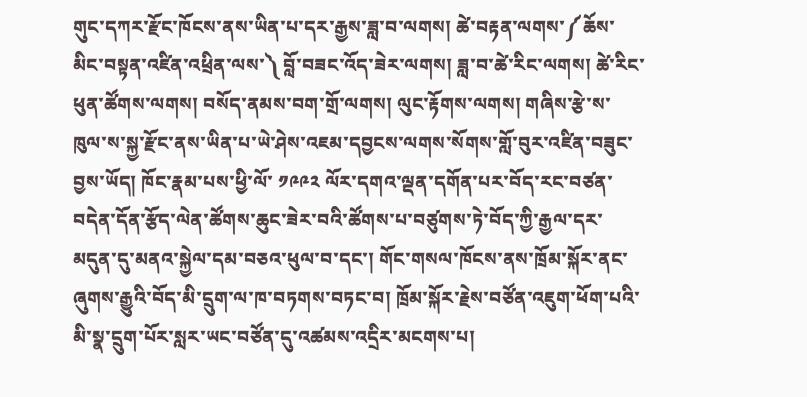གུང་དཀར་རྫོང་ཁོངས་ནས་ཡིན་པ་དར་རྒྱས་ཟླ་བ་ལགས། ཚེ་བརྟན་ལགས་༼ཆོས་མིང་བསྟན་འཛིན་འཕྲིན་ལས་༽ བློ་བཟང་འོད་ཟེར་ལགས། ཟླ་བ་ཚེ་རིང་ལགས། ཚེ་རིང་ཕུན་ཚོགས་ལགས། བསོད་ནམས་བག་གྲོ་ལགས། ལུང་རྟོགས་ལགས། གཞིས་རྩེ་ས་ཁུལ་ས་སྐྱ་རྫོང་ནས་ཡིན་པ་ཡེ་ཤེས་འཇམ་དབྱངས་ལགས་སོགས་གློ་བུར་འཛིན་བཟུང་བྱས་ཡོད། ཁོང་རྣམ་པས་ཕྱི་ལོ་ ༡༩༩༢ ལོར་དགའ་ལྡན་དགོན་པར་བོད་རང་བཙན་བདེན་དོན་རྩོད་ལེན་ཚོགས་ཆུང་ཟེར་བའི་ཚོགས་པ་བཙུགས་ཏེ་བོད་ཀྱི་རྒྱལ་དར་མདུན་དུ་མནའ་སྐྱེལ་དམ་བཅའ་ཕུལ་བ་དང་། གོང་གསལ་ཁོངས་ནས་ཁྲོམ་སྐོར་ནང་ཞུགས་རྒྱུའི་བོད་མི་དྲུག་ལ་ཁ་བཏགས་བཏང་བ། ཁྲོམ་སྐོར་རྗེས་བཙོན་འཇུག་ཕོག་པའི་མི་སྣ་དྲུག་པོར་སླར་ཡང་བཙོན་དུ་འཚམས་འདྲིར་མངགས་པ།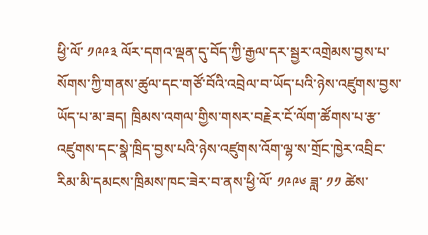ཕྱི་ལོ་ ༡༩༩༣ ལོར་དགའ་ལྡན་དུ་བོད་ཀྱི་རྒྱལ་དར་སྦྱར་འགྲེམས་བྱས་པ་སོགས་ཀྱི་གནས་ཚུལ་དང་གཙོ་བོའི་འབྲེལ་བ་ཡོད་པའི་ཉེས་འཛུགས་བྱས་ཡོད་པ་མ་ཟད། ཁྲིམས་འགལ་གྱིས་གསར་བརྗེར་ངོ་ལོག་ཚོགས་པ་རྩ་འཛུགས་དང་སྣེ་ཁྲིད་བྱས་པའི་ཉེས་འཛུགས་འོག་ལྷ་ས་གྲོང་ཁྱེར་འབྲིང་རིམ་མི་དམངས་ཁྲིམས་ཁང་ཟེར་བ་ནས་ཕྱི་ལོ་ ༡༩༩༦ ཟླ་ ༡༡ ཚེས་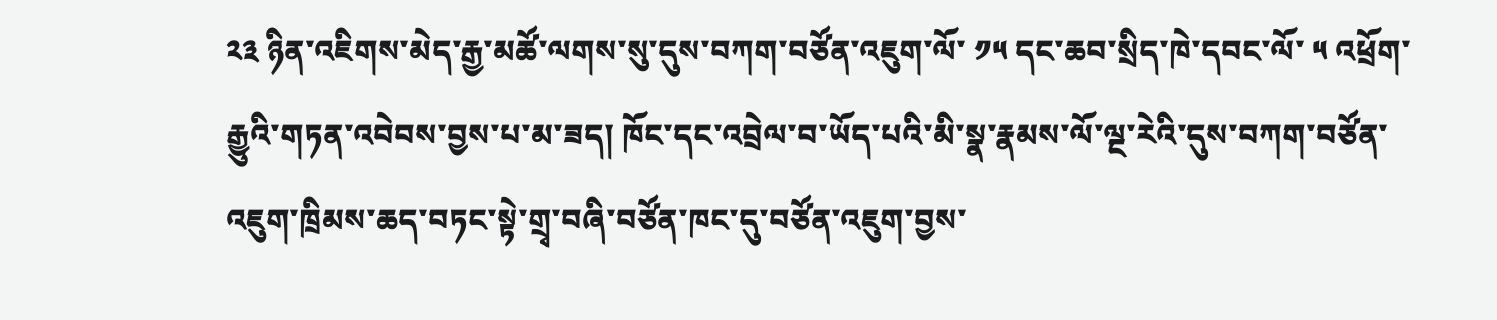༢༣ ཉིན་འཇིགས་མེད་རྒྱ་མཚོ་ལགས་སུ་དུས་བཀག་བཙོན་འཇུག་ལོ་ ༡༥ དང་ཆབ་སྲིད་ཁེ་དབང་ལོ་ ༥ འཕྲོག་རྒྱུའི་གཏན་འབེབས་བྱས་པ་མ་ཟད། ཁོང་དང་འབྲེལ་བ་ཡོད་པའི་མི་སྣ་རྣམས་ལོ་ལྔ་རེའི་དུས་བཀག་བཙོན་འཇུག་ཁྲིམས་ཆད་བཏང་སྟེ་གྲྭ་བཞི་བཙོན་ཁང་དུ་བཙོན་འཇུག་བྱས་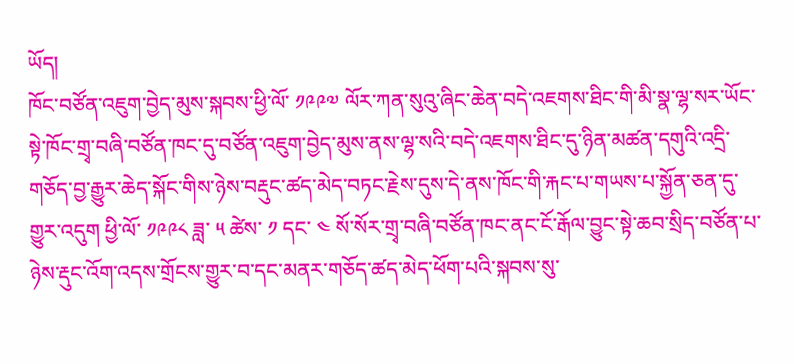ཡོད།
ཁོང་བཙོན་འཇུག་བྱེད་མུས་སྐབས་ཕྱི་ལོ་ ༡༩༩༧ ལོར་ཀན་སུའུ་ཞིང་ཆེན་བདེ་འཇགས་ཐིང་གི་མི་སྣ་ལྷ་སར་ཡོང་སྟེ་ཁོང་གྲྭ་བཞི་བཙོན་ཁང་དུ་བཙོན་འཇུག་བྱེད་མུས་ནས་ལྷ་སའི་བདེ་འཇགས་ཐིང་དུ་ཉིན་མཚན་དགུའི་འདྲི་གཅོད་བྱ་རྒྱུར་ཆེད་སྐོང་གིས་ཉེས་བརྡུང་ཚད་མེད་བཏང་རྗེས་དུས་དེ་ནས་ཁོང་གི་རྐང་པ་གཡས་པ་སྐྱོན་ཅན་དུ་གྱུར་འདུག ཕྱི་ལོ་ ༡༩༩༨ ཟླ་ ༥ ཚེས་ ༡ དང་ ༤ སོ་སོར་གྲྭ་བཞི་བཙོན་ཁང་ནང་ངོ་རྒོལ་བྱུང་སྟེ་ཆབ་སྲིད་བཙོན་པ་ཉེས་རྡུང་འོག་འདས་གྲོངས་གྱུར་བ་དང་མནར་གཅོད་ཚད་མེད་ཕོག་པའི་སྐབས་སུ་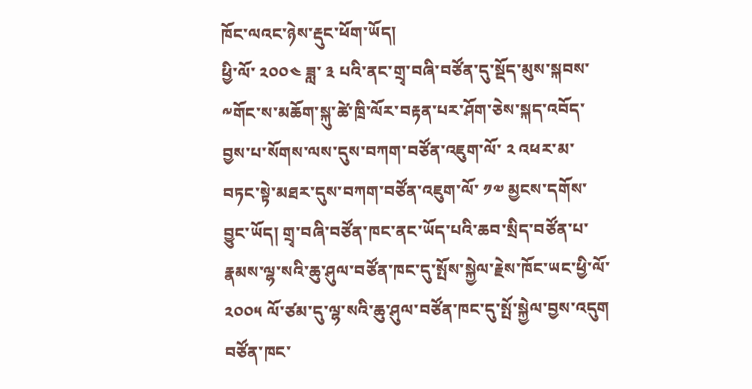ཁོང་ལའང་ཉེས་རྡུང་ཕོག་ཡོད།
ཕྱི་ལོ་ ༢༠༠༤ ཟླ་ ༣ པའི་ནང་གྲྭ་བཞི་བཙོན་དུ་སྡོད་མུས་སྐབས་༸གོང་ས་མཆོག་སྐུ་ཚེ་ཁྲི་ལོར་བརྟན་པར་ཤོག་ཅེས་སྐད་འབོད་བྱས་པ་སོགས་ལས་དུས་བཀག་བཙོན་འཇུག་ལོ་ ༢ འཕར་མ་བཏང་སྟེ་མཐར་དུས་བཀག་བཙོན་འཇུག་ལོ་ ༡༧ མྱངས་དགོས་བྱུང་ཡོད། གྲྭ་བཞི་བཙོན་ཁང་ནང་ཡོད་པའི་ཆབ་སྲིད་བཙོན་པ་རྣམས་ལྷ་སའི་ཆུ་ཤུལ་བཙོན་ཁང་དུ་སྤོས་སྐྱེལ་རྗེས་ཁོང་ཡང་ཕྱི་ལོ་ ༢༠༠༥ ལོ་ཙམ་དུ་ལྷ་སའི་ཆུ་ཤུལ་བཙོན་ཁང་དུ་སྤོ་སྐྱེལ་བྱས་འདུག བཙོན་ཁང་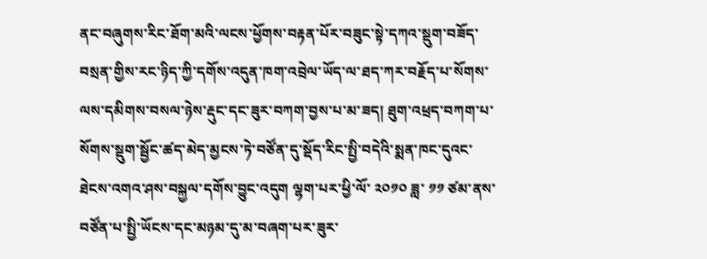ནང་བཞུགས་རིང་ཐོག་མའི་ལངས་ཕྱོགས་བརྟན་པོར་བཟུང་སྟེ་དཀའ་སྡུག་བཟོད་བསྲན་གྱིས་རང་ཉིད་ཀྱི་དགོས་འདུན་ཁག་འབྲེལ་ཡོད་ལ་ཐད་ཀར་བརྗོད་པ་སོགས་ལས་དམིགས་བསལ་ཉེས་རྡུང་དང་ཟུར་བཀག་བྱས་པ་མ་ཟད། ཐུག་འཕྲད་བཀག་པ་སོགས་སྡུག་སྦྱོང་ཚད་མེད་མྱངས་ཏེ་བཙོན་དུ་སྡོད་རིང་སྤྱི་བདེའི་སྨན་ཁང་དུའང་ཐེངས་འགའ་ཤས་བསྐྱལ་དགོས་བྱུང་འདུག ལྷག་པར་ཕྱི་ལོ་ ༢༠༡༠ ཟླ་ ༡༡ ཙམ་ནས་བཙོན་པ་སྤྱི་ཡོངས་དང་མཉམ་དུ་མ་བཞག་པར་ཟུར་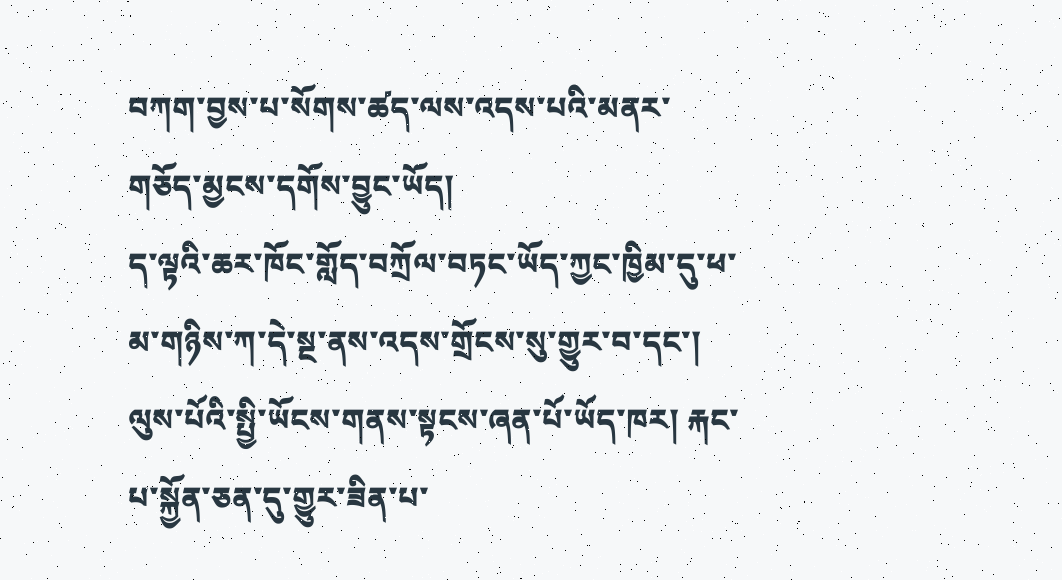བཀག་བྱས་པ་སོགས་ཚད་ལས་འདས་པའི་མནར་གཅོད་མྱངས་དགོས་བྱུང་ཡོད།
ད་ལྟའི་ཆར་ཁོང་གློད་བཀྲོལ་བཏང་ཡོད་ཀྱང་ཁྱིམ་དུ་ཕ་མ་གཉིས་ཀ་དེ་སྔ་ནས་འདས་གྲོངས་སུ་གྱུར་བ་དང་། ལུས་པོའི་སྤྱི་ཡོངས་གནས་སྟངས་ཞན་པོ་ཡོད་ཁར། རྐང་པ་སྐྱོན་ཅན་དུ་གྱུར་ཟིན་པ་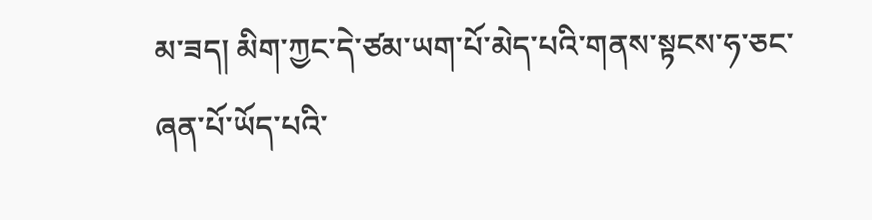མ་ཟད། མིག་ཀྱང་དེ་ཙམ་ཡག་པོ་མེད་པའི་གནས་སྟངས་ཧ་ཅང་ཞན་པོ་ཡོད་པའི་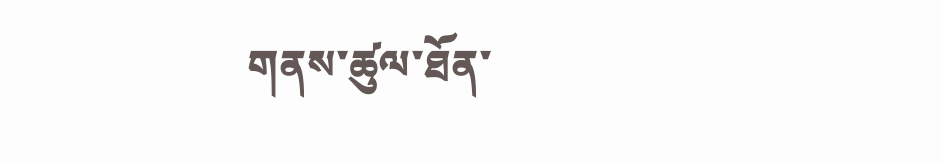གནས་ཚུལ་ཐོན་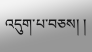འདུག་པ་བཅས། །